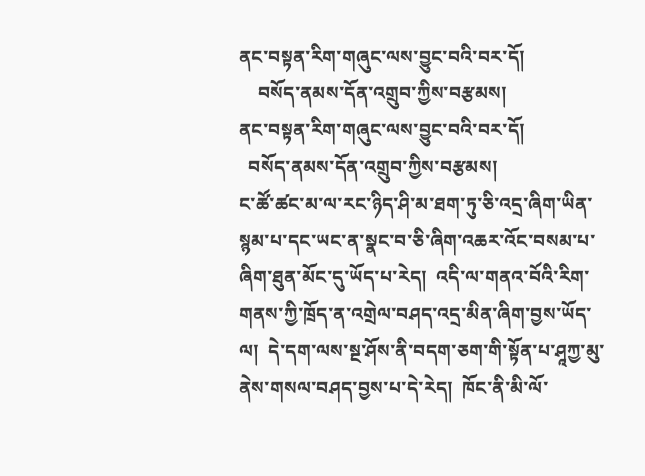ནང་བསྟན་རིག་གཞུང་ལས་བྱུང་བའི་བར་དོ།
    བསོད་ནམས་དོན་འགྲུབ་ཀྱིས་བརྩམས།
ནང་བསྟན་རིག་གཞུང་ལས་བྱུང་བའི་བར་དོ།
  བསོད་ནམས་དོན་འགྲུབ་ཀྱིས་བརྩམས།
ང་ཚོ་ཚང་མ་ལ་རང་ཉིད་ཤི་མ་ཐག་ཏུ་ཅི་འདྲ་ཞིག་ཡིན་སྙམ་པ་དང་ཡང་ན་སྣང་བ་ཅི་ཞིག་འཆར་འོང་བསམ་པ་ཞིག་ཐུན་མོང་དུ་ཡོད་པ་རེད།  འདི་ལ་གནའ་བོའི་རིག་གནས་ཀྱི་ཁྲོད་ན་འགྲེལ་བཤད་འདྲ་མིན་ཞིག་བྱས་ཡོད་ལ།  དེ་དག་ལས་སྔ་ཤོས་ནི་བདག་ཅག་གི་སྟོན་པ་ཤཱཀྱ་མུ་ནེས་གསལ་བཤད་བྱས་པ་དེ་རེད།  ཁོང་ནི་མི་ལོ་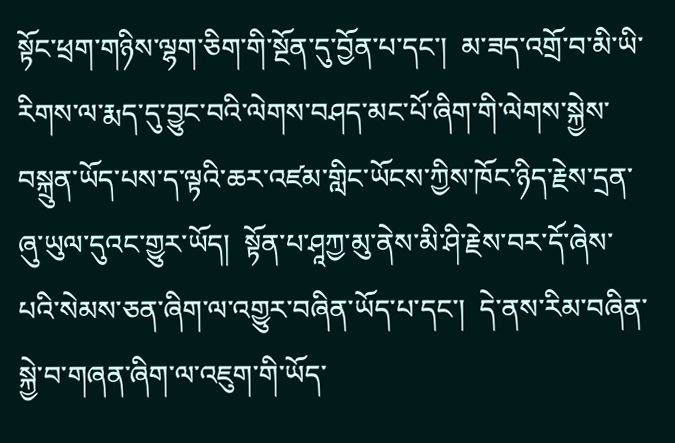སྟོང་ཕྲག་གཉིས་ལྷག་ཅིག་གི་སྔོན་དུ་བྱོན་པ་དང་།  མ་ཟད་འགྲོ་བ་མི་ཡི་རིགས་ལ་རྨད་དུ་བྱུང་བའི་ལེགས་བཤད་མང་པོ་ཞིག་གི་ལེགས་སྐྱེས་བསྐྲུན་ཡོད་པས་ད་ལྟའི་ཆར་འཛམ་གླིང་ཡོངས་ཀྱིས་ཁོང་ཉིད་རྗེས་དྲན་ཞུ་ཡུལ་དུའང་གྱུར་ཡོད།  སྟོན་པ་ཤཱཀྱ་མུ་ནེས་མི་ཤི་རྗེས་བར་དོ་ཞེས་པའི་སེམས་ཅན་ཞིག་ལ་འགྱུར་བཞིན་ཡོད་པ་དང་།  དེ་ནས་རིམ་བཞིན་སྐྱེ་བ་གཞན་ཞིག་ལ་འཇུག་གི་ཡོད་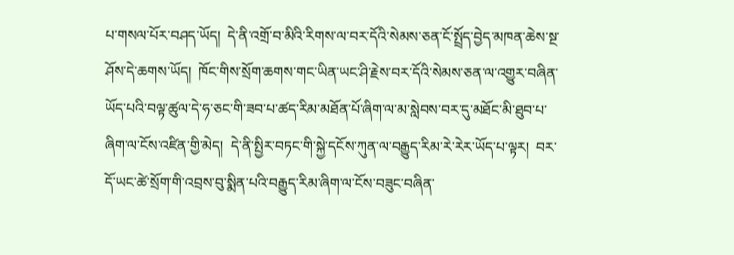པ་གསལ་པོར་བཤད་ཡོད།  དེ་ནི་འགྲོ་བ་མིའི་རིགས་ལ་བར་དོའི་སེམས་ཅན་ངོ་སྤྲོད་བྱེད་མཁན་ཆེས་སྔ་ཤོས་དེ་ཆགས་ཡོད།  ཁོང་གིས་སྲོག་ཆགས་གང་ཡིན་ཡང་ཤི་རྗེས་བར་དོའི་སེམས་ཅན་ལ་འགྱུར་བཞིན་ཡོད་པའི་བལྟ་ཚུལ་དེ་ཧ་ཅང་གི་ཟབ་པ་ཚད་རིམ་མཐོན་པོ་ཞིག་ལ་མ་སླེབས་བར་དུ་མཐོང་མི་ཐུབ་པ་ཞིག་ལ་ངོས་འཛིན་གྱི་མེད།  དེ་ནི་སྤྱིར་བཏང་གི་སྐྱེ་དངོས་ཀུན་ལ་བརྒྱུད་རིམ་རེ་རེར་ཡོད་པ་ལྟར།  བར་དོ་ཡང་ཚེ་སྲོག་གི་འབྲས་བུ་སྨིན་པའི་བརྒྱུད་རིམ་ཞིག་ལ་ངོས་བཟུང་བཞིན་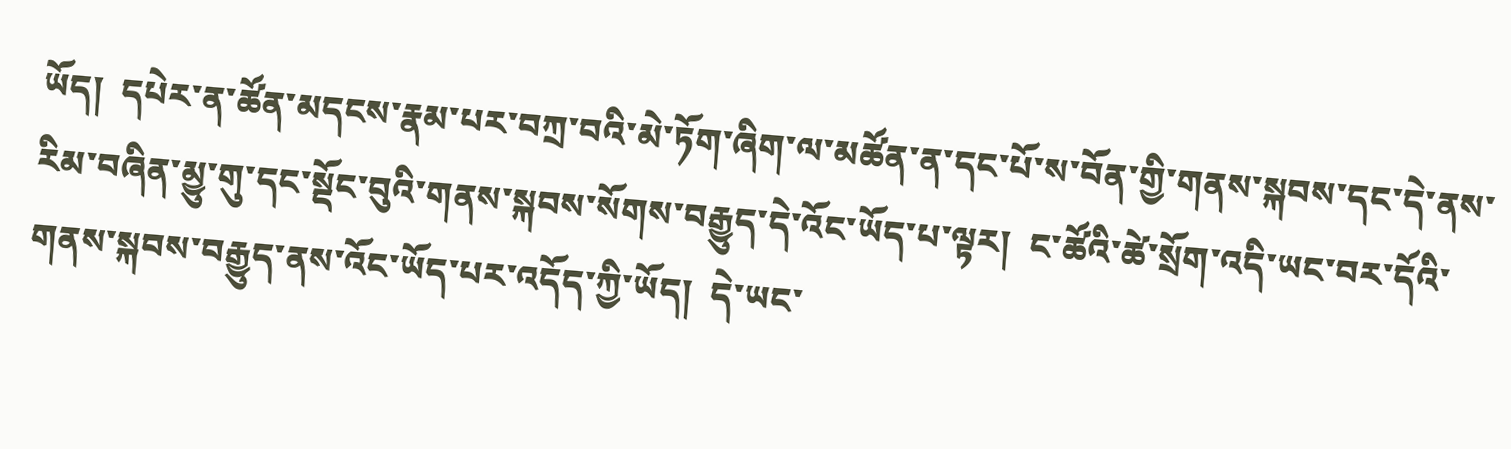ཡོད།  དཔེར་ན་ཚོན་མདངས་རྣམ་པར་བཀྲ་བའི་མེ་ཏོག་ཞིག་ལ་མཚོན་ན་དང་པོ་ས་བོན་གྱི་གནས་སྐབས་དང་དེ་ནས་རིམ་བཞིན་མྱུ་གུ་དང་སྡོང་བུའི་གནས་སྐབས་སོགས་བརྒྱུད་དེ་འོང་ཡོད་པ་ལྟར།  ང་ཚོའི་ཚེ་སྲོག་འདི་ཡང་བར་དོའི་གནས་སྐབས་བརྒྱུད་ནས་འོང་ཡོད་པར་འདོད་ཀྱི་ཡོད།  དེ་ཡང་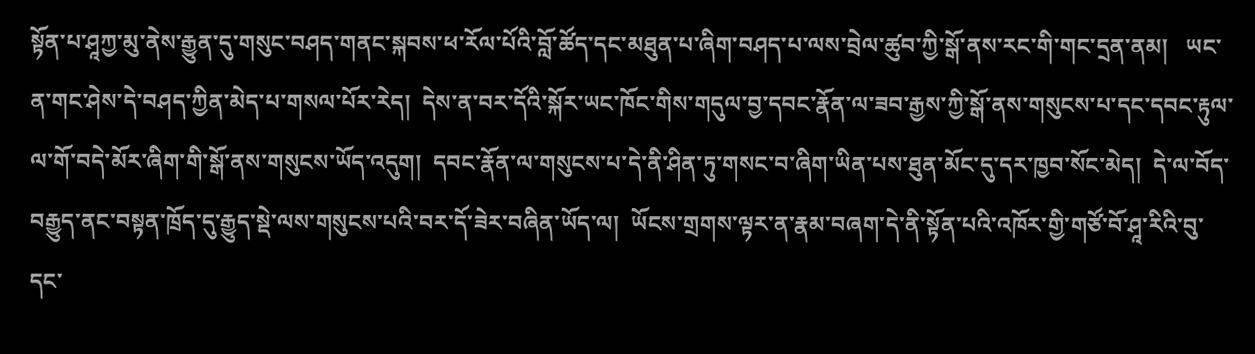སྟོན་པ་ཤཱཀྱ་མུ་ནེས་རྒྱུན་དུ་གསུང་བཤད་གནང་སྐབས་ཕ་རོལ་པོའི་བློ་ཚོད་དང་མཐུན་པ་ཞིག་བཤད་པ་ལས་བྲེལ་ཚུབ་ཀྱི་སྒོ་ནས་རང་གི་གང་དྲན་ནམ།   ཡང་ན་གང་ཤེས་དེ་བཤད་ཀྱིན་མེད་པ་གསལ་པོར་རེད།  དེས་ན་བར་དོའི་སྐོར་ཡང་ཁོང་གིས་གདུལ་བྱ་དབང་རྣོན་ལ་ཟབ་རྒྱས་ཀྱི་སྒོ་ནས་གསུངས་པ་དང་དབང་རྟུལ་ལ་གོ་བདེ་མོར་ཞིག་གི་སྒོ་ནས་གསུངས་ཡོད་འདུག།  དབང་རྣོན་ལ་གསུངས་པ་དེ་ནི་ཤིན་ཏུ་གསང་བ་ཞིག་ཡིན་པས་ཐུན་མོང་དུ་དར་ཁྱབ་སོང་མེད།  དེ་ལ་བོད་བརྒྱུད་ནང་བསྟན་ཁྲོད་དུ་རྒྱུད་སྡེ་ལས་གསུངས་པའི་བར་དོ་ཟེར་བཞིན་ཡོད་ལ།  ཡོངས་གྲགས་ལྟར་ན་རྣམ་བཞག་དེ་ནི་སྟོན་པའི་འཁོར་གྱི་གཙོ་བོ་ཤཱ་རིའི་བུ་དང་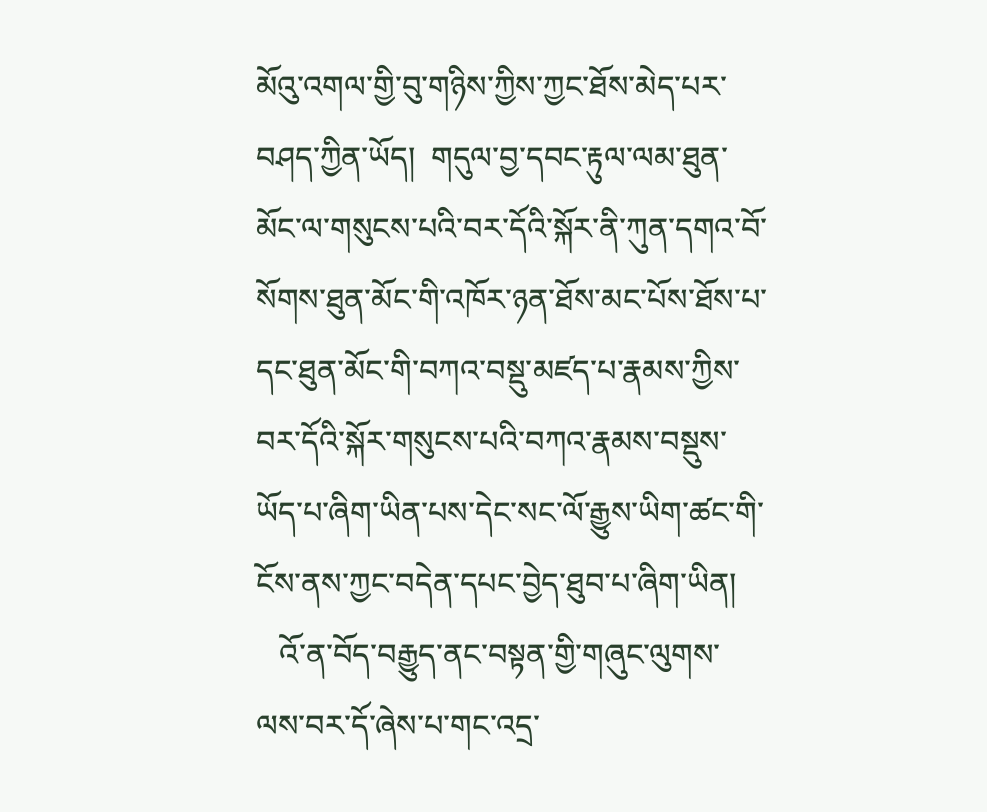མོའུ་འགལ་གྱི་བུ་གཉིས་ཀྱིས་ཀྱང་ཐོས་མེད་པར་བཤད་ཀྱིན་ཡོད།  གདུལ་བྱ་དབང་རྟུལ་ལམ་ཐུན་མོང་ལ་གསུངས་པའི་བར་དོའི་སྐོར་ནི་ཀུན་དགའ་བོ་སོགས་ཐུན་མོང་གི་འཁོར་ཉན་ཐོས་མང་པོས་ཐོས་པ་དང་ཐུན་མོང་གི་བཀའ་བསྡུ་མཛད་པ་རྣམས་ཀྱིས་བར་དོའི་སྐོར་གསུངས་པའི་བཀའ་རྣམས་བསྡུས་ཡོད་པ་ཞིག་ཡིན་པས་དེང་སང་ལོ་རྒྱུས་ཡིག་ཚང་གི་ངོས་ནས་ཀྱང་བདེན་དཔང་བྱེད་ཐུབ་པ་ཞིག་ཡིན།
   འོ་ན་བོད་བརྒྱུད་ནང་བསྟན་གྱི་གཞུང་ལུགས་ལས་བར་དོ་ཞེས་པ་གང་འདྲ་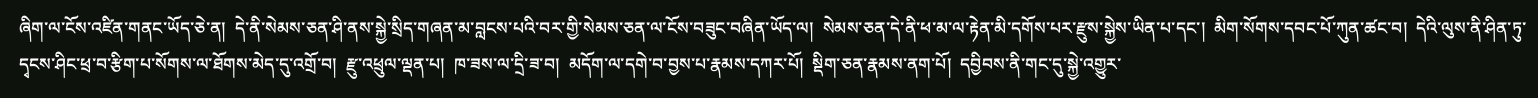ཞིག་ལ་ངོས་འཛིན་གནང་ཡོད་ཅེ་ན།  དེ་ནི་སེམས་ཅན་ཤི་ནས་སྐྱེ་སྲིད་གཞན་མ་བླངས་པའི་བར་གྱི་སེམས་ཅན་ལ་ངོས་བཟུང་བཞིན་ཡོད་ལ།  སེམས་ཅན་དེ་ནི་ཕ་མ་ལ་རྟེན་མི་དགོས་པར་རྫུས་སྐྱེས་ཡིན་པ་དང་།  མིག་སོགས་དབང་པོ་ཀུན་ཚང་བ།  དེའི་ལུས་ནི་ཤིན་ཏུ་དྭངས་ཤིང་ཕྲ་བ་རྩིག་པ་སོགས་ལ་ཐོགས་མེད་དུ་འགྲོ་བ།  རྫུ་འཕྲུལ་ལྡན་པ།  ཁ་ཟས་ལ་དྲི་ཟ་བ།  མདོག་ལ་དགེ་བ་བྱས་པ་རྣམས་དཀར་པོ།  སྡིག་ཅན་རྣམས་ནག་པོ།  དབྱིབས་ནི་གང་དུ་སྐྱེ་འགྱུར་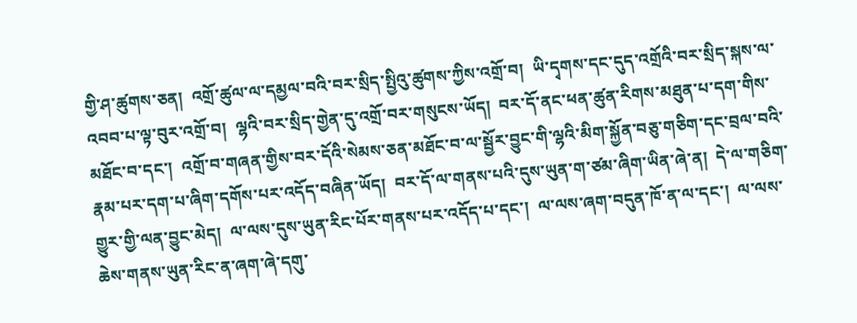གྱི་ཤ་ཚུགས་ཅན།  འགྲོ་ཚུལ་ལ་དམྱལ་བའི་བར་སྲིད་སྤྱིའུ་ཚུགས་ཀྱིས་འགྲོ་བ།  ཡི་དྭགས་དང་དུད་འགྲོའི་བར་སྲིད་སྐས་ལ་འབབ་པ་ལྟ་བུར་འགྲོ་བ།  ལྷའི་བར་སྲིད་གྱེན་དུ་འགྲོ་བར་གསུངས་ཡོད།  བར་དོ་ནང་ཕན་ཚུན་རིགས་མཐུན་པ་དག་གིས་མཐོང་བ་དང་།  འགྲོ་བ་གཞན་གྱིས་བར་དོའི་སེམས་ཅན་མཐོང་བ་ལ་སྦྱོར་བྱུང་གི་ལྷའི་མིག་སྐྱོན་བཅུ་གཅིག་དང་བྲལ་བའི་རྣམ་པར་དག་པ་ཞིག་དགོས་པར་འདོད་བཞིན་ཡོད།  བར་དོ་ལ་གནས་པའི་དུས་ཡུན་ག་ཙམ་ཞིག་ཡིན་ཞེ་ན།  དེ་ལ་གཅིག་གྱུར་གྱི་ལན་བྱུང་མེད།  ལ་ལས་དུས་ཡུན་རིང་པོར་གནས་པར་འདོད་པ་དང་།  ལ་ལས་ཞག་བདུན་ཁོ་ན་ལ་དང་།  ལ་ལས་ཆེས་གནས་ཡུན་རིང་ན་ཞག་ཞེ་དགུ་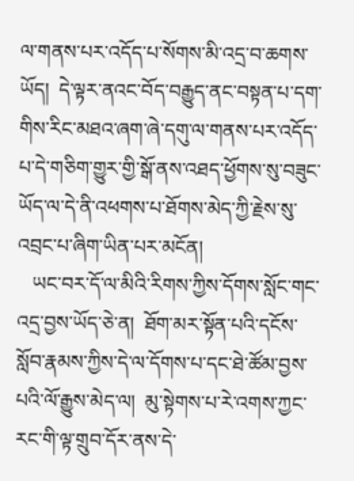ལ་གནས་པར་འདོད་པ་སོགས་མི་འདྲ་བ་ཆགས་ཡོད།  དེ་ལྟར་ནའང་བོད་བརྒྱུད་ནང་བསྟན་པ་དག་གིས་རིང་མཐའ་ཞག་ཞེ་དགུ་ལ་གནས་པར་འདོད་པ་དེ་གཅིག་གྱུར་གྱི་སྒོ་ནས་འཐད་ཕྱོགས་སུ་བཟུང་ཡོད་ལ་དེ་ནི་འཕགས་པ་ཐོགས་མེད་ཀྱི་རྗེས་སུ་འབྲང་པ་ཞིག་ཡིན་པར་མངོན།
   ཡང་བར་དོ་ལ་མིའི་རིགས་ཀྱིས་དོགས་སློང་གང་འདྲ་བྱས་ཡོད་ཅེ་ན།  ཐོག་མར་སྟོན་པའི་དངོས་སློབ་རྣམས་ཀྱིས་དེ་ལ་དོགས་པ་དང་ཐེ་ཚོམ་བྱས་པའི་ལོ་རྒྱུས་མེད་ལ།  མུ་སྟེགས་པ་རེ་འགས་ཀྱང་རང་གི་ལྟ་གྲུབ་དོར་ནས་དེ་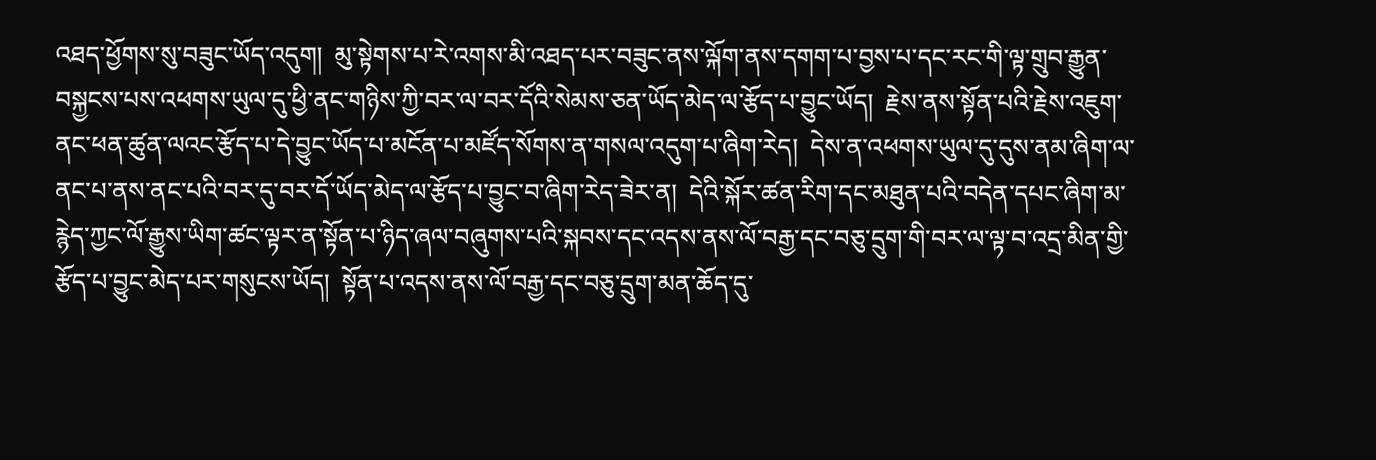འཐད་ཕྱོགས་སུ་བཟུང་ཡོད་འདུག།  མུ་སྟེགས་པ་རེ་འགས་མི་འཐད་པར་བཟུང་ནས་ལྐོག་ནས་དགག་པ་བྱས་པ་དང་རང་གི་ལྟ་གྲུབ་རྒྱུན་བསྐྱངས་པས་འཕགས་ཡུལ་དུ་ཕྱི་ནང་གཉིས་ཀྱི་བར་ལ་བར་དོའི་སེམས་ཅན་ཡོད་མེད་ལ་རྩོད་པ་བྱུང་ཡོད།  རྗེས་ནས་སྟོན་པའི་རྗེས་འཇུག་ནང་ཕན་ཚུན་ལའང་རྩོད་པ་དེ་བྱུང་ཡོད་པ་མངོན་པ་མཛོད་སོགས་ན་གསལ་འདུག་པ་ཞིག་རེད།  དེས་ན་འཕགས་ཡུལ་དུ་དུས་ནམ་ཞིག་ལ་ནང་པ་ནས་ནང་པའི་བར་དུ་བར་དོ་ཡོད་མེད་ལ་རྩོད་པ་བྱུང་བ་ཞིག་རེད་ཟེར་ན།  དེའི་སྐོར་ཚན་རིག་དང་མཐུན་པའི་བདེན་དཔང་ཞིག་མ་རྙེད་ཀྱང་ལོ་རྒྱུས་ཡིག་ཚང་ལྟར་ན་སྟོན་པ་ཉིད་ཞལ་བཞུགས་པའི་སྐབས་དང་འདས་ནས་ལོ་བརྒྱ་དང་བཅུ་དྲུག་གི་བར་ལ་ལྟ་བ་འདྲ་མིན་གྱི་རྩོད་པ་བྱུང་མེད་པར་གསུངས་ཡོད།  སྟོན་པ་འདས་ནས་ལོ་བརྒྱ་དང་བཅུ་དྲུག་མན་ཆོད་དུ་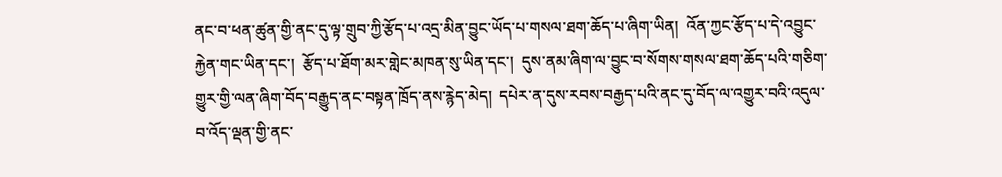ནང་བ་ཕན་ཚུན་གྱི་ནང་དུ་ལྟ་གྲུབ་ཀྱི་རྩོད་པ་འདྲ་མིན་བྱུང་ཡོད་པ་གསལ་ཐག་ཆོད་པ་ཞིག་ཡིན།  འོན་ཀྱང་རྩོད་པ་དེ་འབྱུང་རྐྱེན་གང་ཡིན་དང་།  རྩོད་པ་ཐོག་མར་གླེང་མཁན་སུ་ཡིན་དང་།  དུས་ནམ་ཞིག་ལ་བྱུང་བ་སོགས་གསལ་ཐག་ཆོད་པའི་གཅིག་གྱུར་གྱི་ལན་ཞིག་བོད་བརྒྱུད་ནང་བསྟན་ཁྲོད་ནས་རྙེད་མེད།  དཔེར་ན་དུས་རབས་བརྒྱད་པའི་ནང་དུ་བོད་ལ་འགྱུར་བའི་འདུལ་བ་འོད་ལྡན་གྱི་ནང་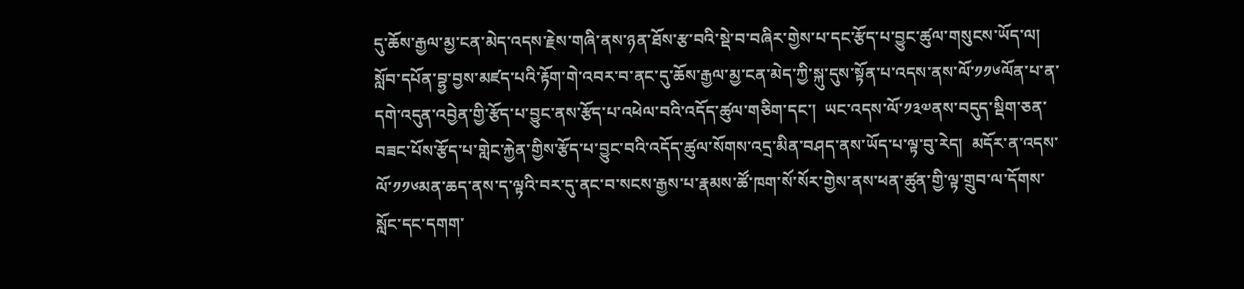དུ་ཆོས་རྒྱལ་མྱ་ངན་མེད་འདས་རྗེས་གཞི་ནས་ཉན་ཐོས་རྩ་བའི་སྡེ་བ་བཞིར་གྱེས་པ་དང་རྩོད་པ་བྱུང་ཚུལ་གསུངས་ཡོད་ལ།  སློབ་དཔོན་བྷྱ་བྱས་མཛད་པའི་རྟོག་གེ་འབར་བ་ནང་དུ་ཆོས་རྒྱལ་མྱ་ངན་མེད་ཀྱི་སྐུ་དུས་སྟོན་པ་འདས་ནས་ལོ་༡༡༦ལོན་པ་ན་དགེ་འདུན་འབྱེན་གྱི་རྩོད་པ་བྱུང་ནས་རྩོད་པ་འཕེལ་བའི་འདོད་ཚུལ་གཅིག་དང་།  ཡང་འདས་ལོ་༡༣༧ནས་བདུད་སྡིག་ཅན་བཟང་པོས་རྩོད་པ་གླེང་རྐྱེན་གྱིས་རྩོད་པ་བྱུང་བའི་འདོད་ཚུལ་སོགས་འདྲ་མིན་བཤད་ནས་ཡོད་པ་ལྟ་བུ་རེད།  མདོར་ན་འདས་ལོ་༡༡༦མན་ཆད་ནས་ད་ལྟའི་བར་དུ་ནང་བ་སངས་རྒྱས་པ་རྣམས་ཚོ་ཁག་སོ་སོར་གྱེས་ནས་ཕན་ཚུན་གྱི་ལྟ་གྲུབ་ལ་དོགས་སློང་དང་དགག་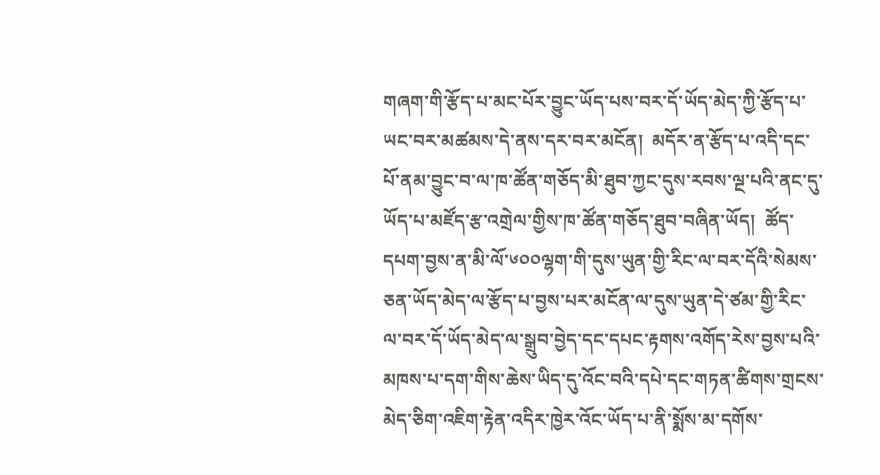གཞག་གི་རྩོད་པ་མང་པོར་བྱུང་ཡོད་པས་བར་དོ་ཡོད་མེད་ཀྱི་རྩོད་པ་ཡང་བར་མཚམས་དེ་ནས་དར་བར་མངོན།  མདོར་ན་རྩོད་པ་འདི་དང་པོ་ནམ་བྱུང་བ་ལ་ཁ་ཚོན་གཅོད་མི་ཐུབ་ཀྱང་དུས་རབས་ལྔ་པའི་ནང་དུ་ཡོད་པ་མཛོད་རྩ་འགྲེལ་གྱིས་ཁ་ཚོན་གཅོད་ཐུབ་བཞིན་ཡོད།  ཚོད་དཔག་བྱས་ན་མི་ལོ་༦༠༠ལྷག་གི་དུས་ཡུན་གྱི་རིང་ལ་བར་དོའི་སེམས་ཅན་ཡོད་མེད་ལ་རྩོད་པ་བྱས་པར་མངོན་ལ་དུས་ཡུན་དེ་ཙམ་གྱི་རིང་ལ་བར་དོ་ཡོད་མེད་ལ་སྒྲུབ་བྱེད་དང་དཔང་རྟགས་འགོད་རེས་བྱས་པའི་མཁས་པ་དག་གིས་ཆེས་ཡིད་དུ་འོང་བའི་དཔེ་དང་གཏན་ཚིགས་གྲངས་མེད་ཅིག་འཇིག་རྟེན་འདིར་ཁྱེར་འོང་ཡོད་པ་ནི་སྨོས་མ་དགོས་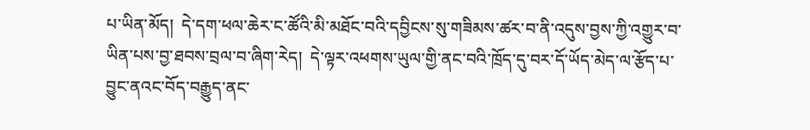པ་ཡིན་མོད།  དེ་དག་ཕལ་ཆེར་ང་ཚོའི་མི་མཐོང་བའི་དབྱིངས་སུ་གཟིམས་ཚར་བ་ནི་འདུས་བྱས་ཀྱི་འགྱུར་བ་ཡིན་པས་བྱ་ཐབས་བྲལ་བ་ཞིག་རེད།  དེ་ལྟར་འཕགས་ཡུལ་གྱི་ནང་བའི་ཁྲོད་དུ་བར་དོ་ཡོད་མེད་ལ་རྩོད་པ་བྱུང་ནའང་བོད་བརྒྱུད་ནང་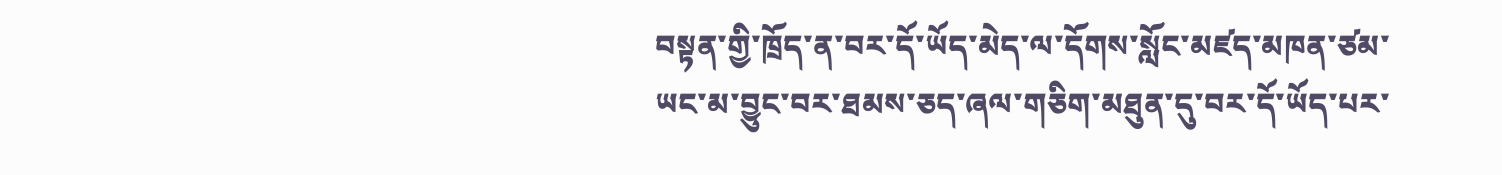བསྟན་གྱི་ཁྲོད་ན་བར་དོ་ཡོད་མེད་ལ་དོགས་སློང་མཛད་མཁན་ཙམ་ཡང་མ་བྱུང་བར་ཐམས་ཅད་ཞལ་གཅིག་མཐུན་དུ་བར་དོ་ཡོད་པར་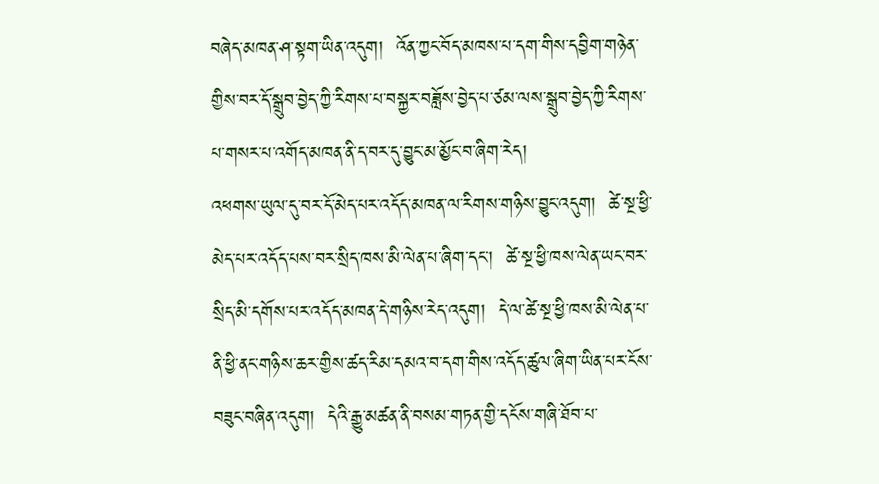བཞེད་མཁན་ཤ་སྟག་ཡིན་འདུག།  འོན་ཀྱང་བོད་མཁས་པ་དག་གིས་དབྱིག་གཉེན་གྱིས་བར་དོ་སྒྲུབ་བྱེད་ཀྱི་རིགས་པ་བསྐྱར་བཟློས་བྱེད་པ་ཙམ་ལས་སྒྲུབ་བྱེད་ཀྱི་རིགས་པ་གསར་པ་འགོད་མཁན་ནི་ད་བར་དུ་བྱུང་མ་མྱོང་བ་ཞིག་རེད།
འཕགས་ཡུལ་དུ་བར་དོ་མེད་པར་འདོད་མཁན་ལ་རིགས་གཉིས་བྱུང་འདུག།  ཚེ་སྔ་ཕྱི་མེད་པར་འདོད་པས་བར་སྲིད་ཁས་མི་ལེན་པ་ཞིག་དང་།  ཚེ་སྔ་ཕྱི་ཁས་ལེན་ཡང་བར་སྲིད་མི་དགོས་པར་འདོད་མཁན་དེ་གཉིས་རེད་འདུག།  དེ་ལ་ཚེ་སྔ་ཕྱི་ཁས་མི་ལེན་པ་ནི་ཕྱི་ནང་གཉིས་ཆར་གྱིས་ཚད་རིམ་དམའ་བ་དག་གིས་འདོད་ཚུལ་ཞིག་ཡིན་པར་ངོས་བཟུང་བཞིན་འདུག།  དེའི་རྒྱུ་མཚན་ནི་བསམ་གཏན་གྱི་དངོས་གཞི་ཐོབ་པ་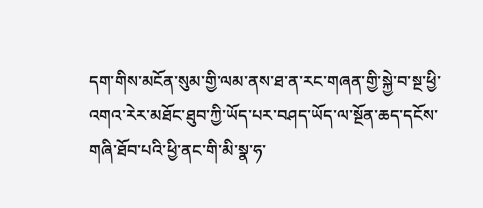དག་གིས་མངོན་སུམ་གྱི་ལམ་ནས་ཐ་ན་རང་གཞན་གྱི་སྐྱེ་བ་སྔ་ཕྱི་འགའ་རེར་མཐོང་ཐུབ་ཀྱི་ཡོད་པར་བཤད་ཡོད་ལ་སྔོན་ཆད་དངོས་གཞི་ཐོབ་པའི་ཕྱི་ནང་གི་མི་སྣ་ཧ་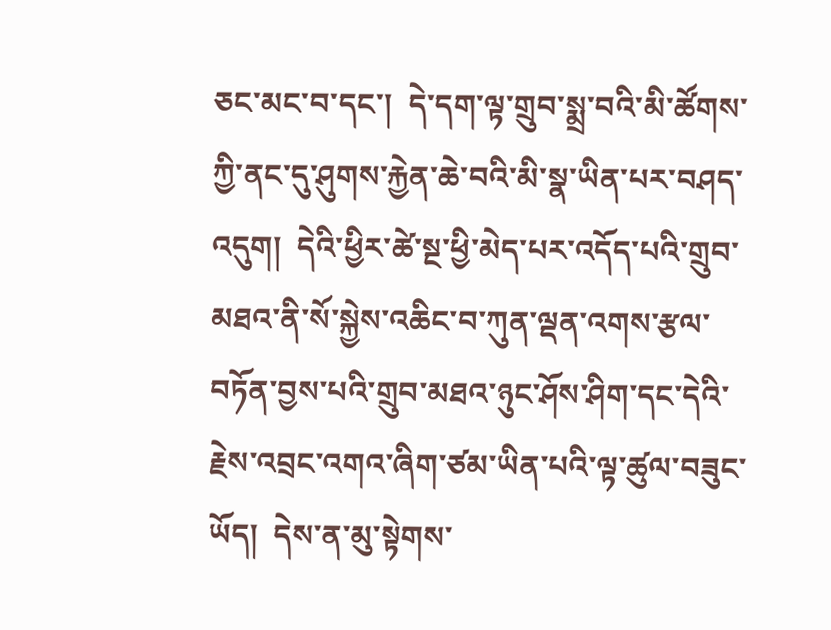ཅང་མང་བ་དང་།  དེ་དག་ལྟ་གྲུབ་སྨྲ་བའི་མི་ཚོགས་ཀྱི་ནང་དུ་ཤུགས་རྐྱེན་ཆེ་བའི་མི་སྣ་ཡིན་པར་བཤད་འདུག།  དེའི་ཕྱིར་ཚེ་སྔ་ཕྱི་མེད་པར་འདོད་པའི་གྲུབ་མཐའ་ནི་སོ་སྐྱེས་འཆིང་བ་ཀུན་ལྡན་འགས་རྩལ་བཏོན་བྱས་པའི་གྲུབ་མཐའ་ཉུང་ཤོས་ཤིག་དང་དེའི་རྗེས་འབྲང་འགའ་ཞིག་ཙམ་ཡིན་པའི་ལྟ་ཚུལ་བཟུང་ཡོད།  དེས་ན་མུ་སྟེགས་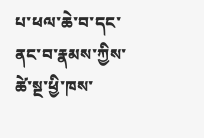པ་ཕལ་ཆེ་བ་དང་ནང་བ་རྣམས་ཀྱིས་ཚེ་སྔ་ཕྱི་ཁས་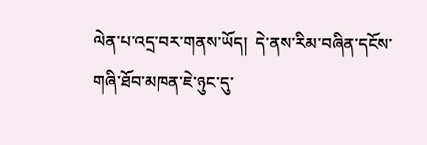ལེན་པ་འདྲ་བར་གནས་ཡོད།  དེ་ནས་རིམ་བཞིན་དངོས་གཞི་ཐོབ་མཁན་ཇེ་ཉུང་དུ་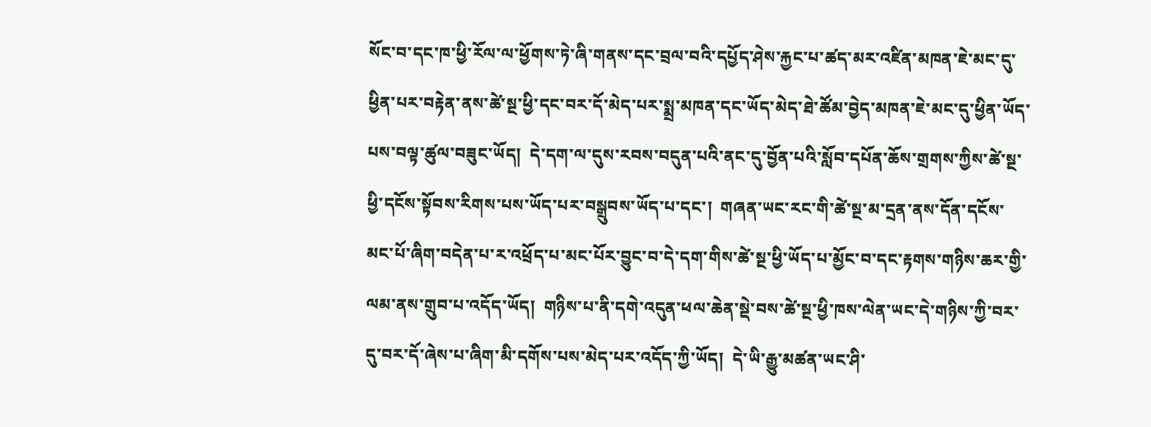སོང་བ་དང་ཁ་ཕྱི་རོལ་ལ་ཕྱོགས་ཏེ་ཞི་གནས་དང་བྲལ་བའི་དཔྱོད་ཤེས་རྐྱང་པ་ཚད་མར་འཛིན་མཁན་ཇེ་མང་དུ་ཕྱིན་པར་བརྟེན་ནས་ཚེ་སྔ་ཕྱི་དང་བར་དོ་མེད་པར་སྨྲ་མཁན་དང་ཡོད་མེད་ཐེ་ཚོམ་བྱེད་མཁན་ཇེ་མང་དུ་ཕྱིན་ཡོད་པས་བལྟ་ཚུལ་བཟུང་ཡོད།  དེ་དག་ལ་དུས་རབས་བདུན་པའི་ནང་དུ་བྱོན་པའི་སློབ་དཔོན་ཆོས་གྲགས་ཀྱིས་ཚེ་སྔ་ཕྱི་དངོས་སྟོབས་རིགས་པས་ཡོད་པར་བསྒྲུབས་ཡོད་པ་དང་།  གཞན་ཡང་རང་གི་ཚེ་སྔ་མ་དྲན་ནས་དོན་དངོས་མང་པོ་ཞིག་བདེན་པ་ར་འཕྲོད་པ་མང་པོར་བྱུང་བ་དེ་དག་གིས་ཚེ་སྔ་ཕྱི་ཡོད་པ་མྱོང་བ་དང་རྟགས་གཉིས་ཆར་གྱི་ལམ་ནས་གྲུབ་པ་འདོད་ཡོད།  གཉིས་པ་ནི་དགེ་འདུན་ཕལ་ཆེན་སྡེ་བས་ཚེ་སྔ་ཕྱི་ཁས་ལེན་ཡང་དེ་གཉིས་ཀྱི་བར་དུ་བར་དོ་ཞེས་པ་ཞིག་མི་དགོས་པས་མེད་པར་འདོད་ཀྱི་ཡོད།  དེ་ཡི་རྒྱུ་མཚན་ཡང་ཤི་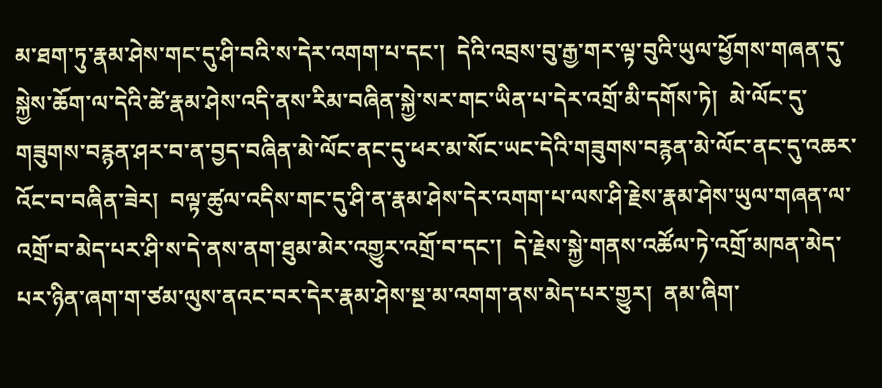མ་ཐག་ཏུ་རྣམ་ཤེས་གང་དུ་ཤི་བའི་ས་དེར་འགག་པ་དང་།  དེའི་འབྲས་བུ་རྒྱ་གར་ལྟ་བུའི་ཡུལ་ཕྱོགས་གཞན་དུ་སྐྱེས་ཆོག་ལ་དེའི་ཚེ་རྣམ་ཤེས་འདི་ནས་རིམ་བཞིན་སྐྱེ་སར་གང་ཡིན་པ་དེར་འགྲོ་མི་དགོས་ཏེ།  མེ་ལོང་དུ་གཟུགས་བརྙན་ཤར་བ་ན་བྱད་བཞིན་མེ་ལོང་ནང་དུ་ཕར་མ་སོང་ཡང་དེའི་གཟུགས་བརྙན་མེ་ལོང་ནང་དུ་འཆར་འོང་བ་བཞིན་ཟེར།  བལྟ་ཚུལ་འདིས་གང་དུ་ཤི་ན་རྣམ་ཤེས་དེར་འགག་པ་ལས་ཤི་རྗེས་རྣམ་ཤེས་ཡུལ་གཞན་ལ་འགྲོ་བ་མེད་པར་ཤི་ས་དེ་ནས་ནག་ཐུམ་མེར་འགྱུར་འགྲོ་བ་དང་།  དེ་རྗེས་སྐྱེ་གནས་འཚོལ་ཏེ་འགྲོ་མཁན་མེད་པར་ཉིན་ཞག་ག་ཙམ་ལུས་ནའང་བར་དེར་རྣམ་ཤེས་སྔ་མ་འགག་ནས་མེད་པར་གྱུར།  ནམ་ཞིག་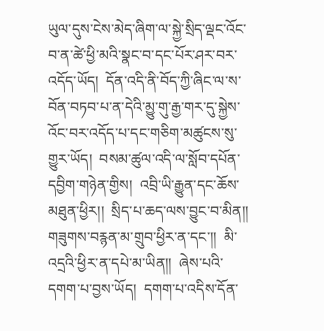ཡུལ་དུས་ངེས་མེད་ཞིག་ལ་སྐྱེ་སྲིད་ལྡང་འོང་བ་ན་ཚེ་ཕྱི་མའི་སྣང་བ་དང་པོར་ཤར་བར་འདོད་ཡོད།  དོན་འདི་ནི་བོད་ཀྱི་ཞིང་ལ་ས་བོན་བཏབ་པ་ན་དེའི་མྱུ་གུ་རྒྱ་གར་དུ་སྐྱེས་འོང་བར་འདོད་པ་དང་གཅིག་མཚུངས་སུ་གྱུར་ཡོད།  བསམ་ཚུལ་འདི་ལ་སློབ་དཔོན་དབྱིག་གཉེན་གྱིས།  འབྲི་ཡི་རྒྱུན་དང་ཆོས་མཐུན་ཕྱིར།།  སྲིད་པ་ཆད་ལས་བྱུང་བ་མིན།།  གཟུགས་བརྙན་མ་གྲུབ་ཕྱིར་ན་དང་།།  མི་འདྲའི་ཕྱིར་ན་དཔེ་མ་ཡིན།།  ཞེས་པའི་དགག་པ་བྱས་ཡོད།  དགག་པ་འདིས་དོན་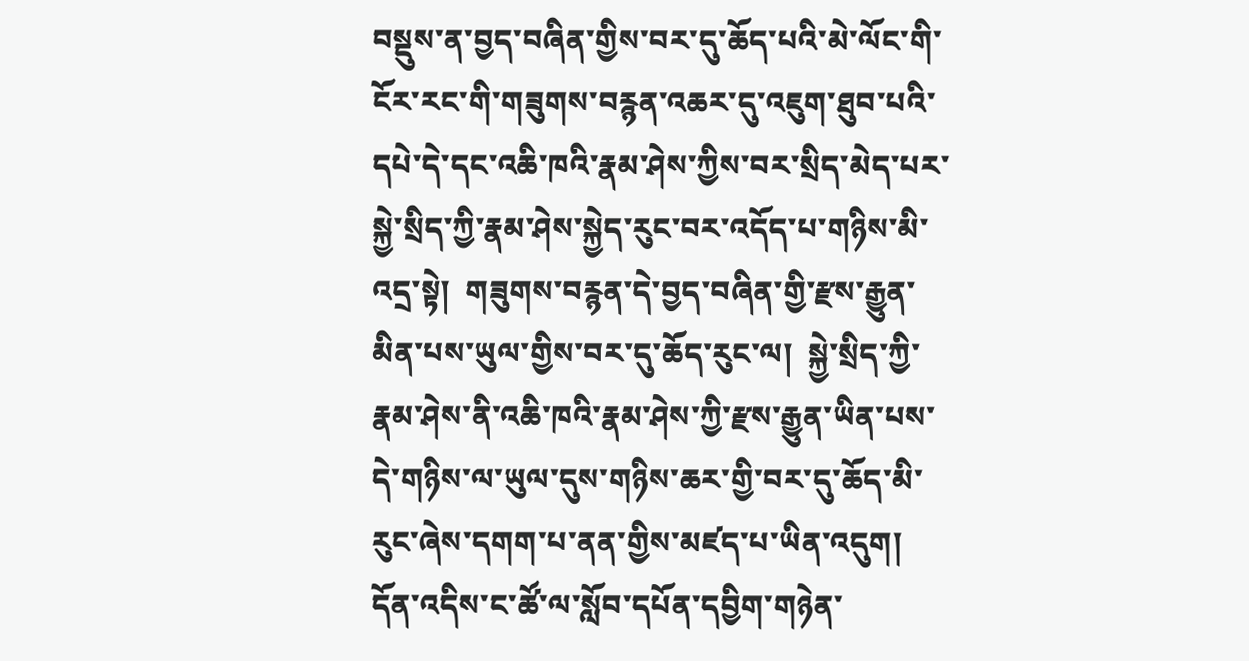བསྡུས་ན་བྱད་བཞིན་གྱིས་བར་དུ་ཆོད་པའི་མེ་ལོང་གི་ངོར་རང་གི་གཟུགས་བརྙན་འཆར་དུ་འཇུག་ཐུབ་པའི་དཔེ་དེ་དང་འཆི་ཁའི་རྣམ་ཤེས་ཀྱིས་བར་སྲིད་མེད་པར་སྐྱེ་སྲིད་ཀྱི་རྣམ་ཤེས་སྐྱེད་རུང་བར་འདོད་པ་གཉིས་མི་འདྲ་སྟེ།  གཟུགས་བརྙན་དེ་བྱད་བཞིན་གྱི་རྫས་རྒྱུན་མིན་པས་ཡུལ་གྱིས་བར་དུ་ཆོད་རུང་ལ།  སྐྱེ་སྲིད་ཀྱི་རྣམ་ཤེས་ནི་འཆི་ཁའི་རྣམ་ཤེས་ཀྱི་རྫས་རྒྱུན་ཡིན་པས་དེ་གཉིས་ལ་ཡུལ་དུས་གཉིས་ཆར་གྱི་བར་དུ་ཆོད་མི་རུང་ཞེས་དགག་པ་ནན་གྱིས་མཛད་པ་ཡིན་འདུག།  དོན་འདིས་ང་ཚོ་ལ་སློབ་དཔོན་དབྱིག་གཉེན་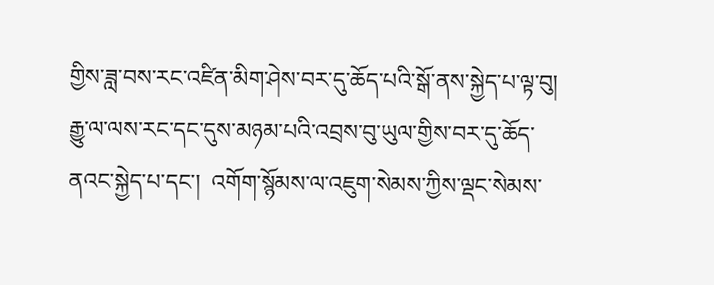གྱིས་ཟླ་བས་རང་འཛིན་མིག་ཤེས་བར་དུ་ཆོད་པའི་སྒོ་ནས་སྐྱེད་པ་ལྟ་བུ།  རྒྱུ་ལ་ལས་རང་དང་དུས་མཉམ་པའི་འབྲས་བུ་ཡུལ་གྱིས་བར་དུ་ཆོད་ནའང་སྐྱེད་པ་དང་།  འགོག་སྙོམས་ལ་འཇུག་སེམས་ཀྱིས་ལྡང་སེམས་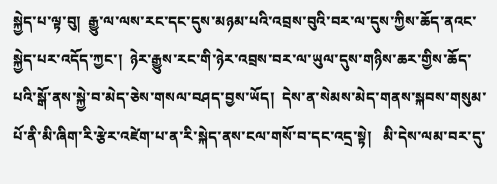སྐྱེད་པ་ལྟ་བུ།  རྒྱུ་ལ་ལས་རང་དང་དུས་མཉམ་པའི་འབྲས་བུའི་བར་ལ་དུས་ཀྱིས་ཆོད་ནའང་སྐྱེད་པར་འདོད་ཀྱང་།  ཉེར་རྒྱུས་རང་གི་ཉེར་འབྲས་བར་ལ་ཡུལ་དུས་གཉིས་ཆར་གྱིས་ཆོད་པའི་སྒོ་ནས་སྐྱེ་བ་མེད་ཅེས་གསལ་བཤད་བྱས་ཡོད།  དེས་ན་སེམས་མེད་གནས་སྐབས་གསུམ་པོ་ནི་མི་ཞིག་རི་རྩེར་འཛེག་པ་ན་རི་སྐེད་ནས་ངལ་གསོ་བ་དང་འདྲ་སྟེ།   མི་དེས་ལམ་བར་དུ་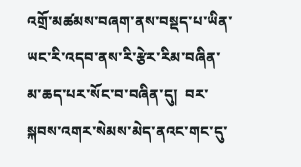འགྲོ་མཚམས་བཞག་ནས་བསྡད་པ་ཡིན་ཡང་རི་འདབ་ནས་རི་རྩེར་རིམ་བཞིན་མ་ཆད་པར་སོང་བ་བཞིན་དུ།  བར་སྐབས་འགར་སེམས་མེད་ནའང་གང་དུ་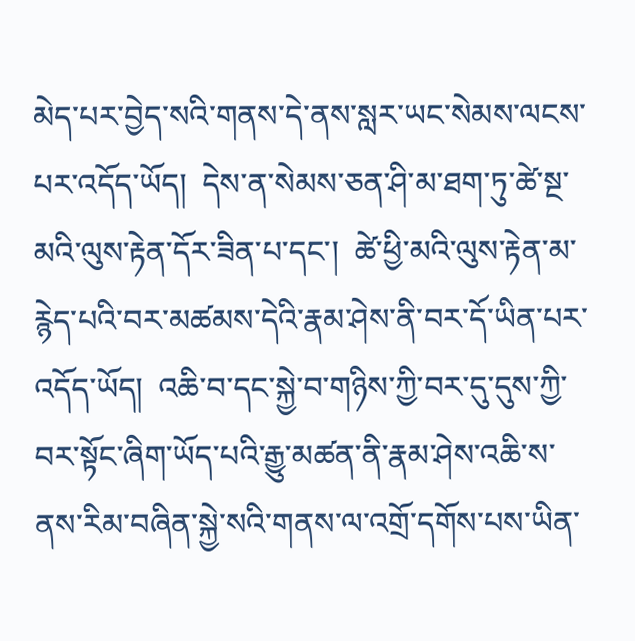མེད་པར་བྱེད་སའི་གནས་དེ་ནས་སླར་ཡང་སེམས་ལངས་པར་འདོད་ཡོད།  དེས་ན་སེམས་ཅན་ཤི་མ་ཐག་ཏུ་ཚེ་སྔ་མའི་ལུས་རྟེན་དོར་ཟིན་པ་དང་།  ཚེ་ཕྱི་མའི་ལུས་རྟེན་མ་རྙེད་པའི་བར་མཚམས་དེའི་རྣམ་ཤེས་ནི་བར་དོ་ཡིན་པར་འདོད་ཡོད།  འཆི་བ་དང་སྐྱེ་བ་གཉིས་ཀྱི་བར་དུ་དུས་ཀྱི་བར་སྟོང་ཞིག་ཡོད་པའི་རྒྱུ་མཚན་ནི་རྣམ་ཤེས་འཆི་ས་ནས་རིམ་བཞིན་སྐྱེ་སའི་གནས་ལ་འགྲོ་དགོས་པས་ཡིན་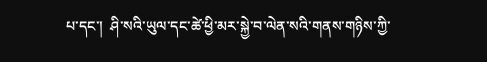པ་དང་།  ཤི་སའི་ཡུལ་དང་ཚེ་ཕྱི་མར་སྐྱེ་བ་ལེན་སའི་གནས་གཉིས་ཀྱི་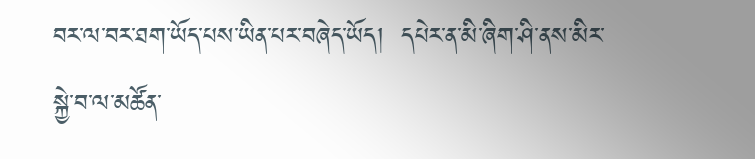བར་ལ་བར་ཐག་ཡོད་པས་ཡིན་པར་བཞེད་ཡོད།  དཔེར་ན་མི་ཞིག་ཤི་ནས་མིར་སྐྱེ་བ་ལ་མཚོན་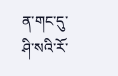ན་གང་དུ་ཤི་སའི་རོ་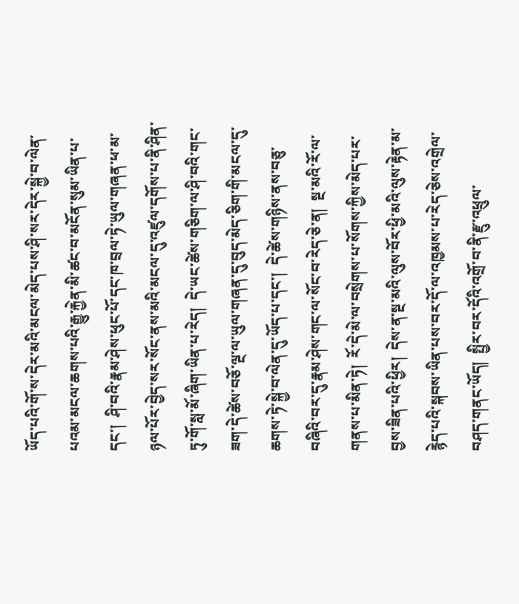ཡོད་པའི་གོ་ས་དེར་མའི་མངལ་མེད་པས་ཤི་སར་དེར་སྐྱེ་བ་ལེན་པའམ་མངལ་ཆགས་པའི་རྒྱུ་རྐྱེན་མི་ཚང་བ་མངོན་སུམ་ཡིན་པ་དང་།  ཤི་བའི་རྣམ་ཤེས་ཕུང་པོ་དང་ཁ་བྲལ་ཏེ་ཡུལ་གཞན་ཕ་མ་ཉལ་པོར་བྱེད་སར་སོང་ནས་མའི་མངལ་དུ་འཛུལ་དགོས་པ་ནི་ཤིན་ཏུ་གོ་སླ་མོ་ཞིག་ཡིན་པ་རེད།  དེ་ཡང་ཚེས་གཅིག་ལ་ཤི་བའི་གང་ཟག་དེ་ཚེས་བཅོ་ལྔ་ལ་ཡུལ་གཞན་དུ་བུད་མེད་ཅིག་གི་མངལ་དུ་ཆགས་ཏེ་སྐྱེ་བ་ལེན་དུ་ཡོད་པ་དང་།  དེ་ཚེས་གཉིས་ནས་བཅུ་བཞིའི་བར་དུ་རྣམ་ཤེས་གང་ལ་སོང་བ་རེད་ཅེ་ན།  སྔ་མའི་རོ་ལ་གནས་པ་མིན་ཏེ།  རོ་དེ་མེ་ལ་བསྲེགས་པ་སོགས་ཀྱིས་མེད་པར་བྱས་ཟིན་པའི་ཕྱིར།  དེས་ན་སྔ་མའི་ལུས་བོར་ཕྱི་མའི་ལུས་རྟེན་མ་རྙེད་པའི་སྐབས་ཡིན་པས་བར་དོ་ལ་འཁྱམས་པ་རེད་ཅེས་འགྲེལ་བཤད་གནང་ཡོད།  སྤྱིར་བར་དོའི་འགྲོ་བ་ནི་རྫུ་འཕྲུལ་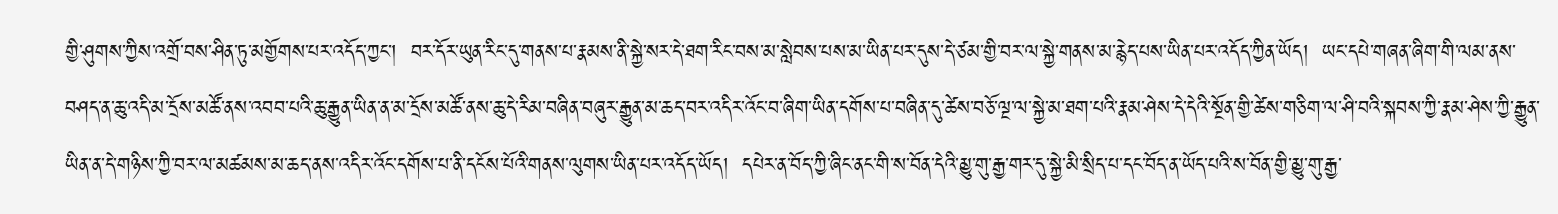གྱི་ཤུགས་ཀྱིས་འགྲོ་བས་ཤིན་ཏུ་མགྱོགས་པར་འདོད་ཀྱང་།  བར་དོར་ཡུན་རིང་དུ་གནས་པ་རྣམས་ནི་སྐྱེ་སར་དེ་ཐག་རིང་བས་མ་སླེབས་པས་མ་ཡིན་པར་དུས་དེ་ཙམ་གྱི་བར་ལ་སྐྱེ་གནས་མ་རྙེད་པས་ཡིན་པར་འདོད་ཀྱིན་ཡོད།  ཡང་དཔེ་གཞན་ཞིག་གི་ལམ་ནས་བཤད་ན་ཆུ་འདི་མ་དྲོས་མཚོ་ནས་འབབ་པའི་ཆུ་རྒྱུན་ཡིན་ན་མ་དྲོས་མཚོ་ནས་ཆུ་དེ་རིམ་བཞིན་བཞུར་རྒྱུན་མ་ཆད་བར་འདིར་འོང་བ་ཞིག་ཡིན་དགོས་པ་བཞིན་དུ་ཚེས་བཅོ་ལྔ་ལ་སྐྱེ་མ་ཐག་པའི་རྣམ་ཤེས་དེ་དེའི་སྔོན་གྱི་ཚེས་གཅིག་ལ་ཤི་བའི་སྐབས་ཀྱི་རྣམ་ཤེས་ཀྱི་རྒྱུན་ཡིན་ན་དེ་གཉིས་ཀྱི་བར་ལ་མཚམས་མ་ཆད་ནས་འདིར་འོང་དགོས་པ་ནི་དངོས་པོའི་གནས་ལུགས་ཡིན་པར་འདོད་ཡོད།  དཔེར་ན་བོད་ཀྱི་ཞིང་ནང་གི་ས་བོན་དེའི་མྱུ་གུ་རྒྱ་གར་དུ་སྐྱེ་མི་སྲིད་པ་དང་བོད་ན་ཡོད་པའི་ས་བོན་གྱི་མྱུ་གུ་རྒྱ་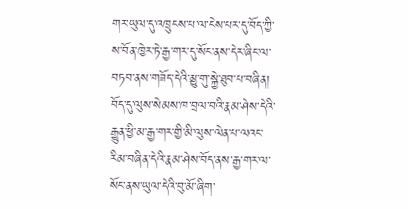གར་ཡུལ་དུ་འཁྲུངས་པ་ལ་ངེས་པར་དུ་བོད་ཀྱི་ས་བོན་ཁྱེར་ཏེ་རྒྱ་གར་དུ་སོང་ནས་དེར་ཞིང་ལ་བཏབ་ནས་གཟོད་དེའི་མྱུ་གུ་སྐྱེ་ཐུབ་པ་བཞིན།  བོད་དུ་ལུས་སེམས་ཁ་བྲལ་བའི་རྣམ་ཤེས་དེའི་རྒྱུན་ཕྱི་མ་རྒྱ་གར་གྱི་མི་ལུས་ལེན་པ་ལའང་རིམ་བཞིན་དེའི་རྣམ་ཤེས་བོད་ནས་རྒྱ་གར་ལ་སོང་ནས་ཡུལ་དེའི་བུ་མོ་ཞིག་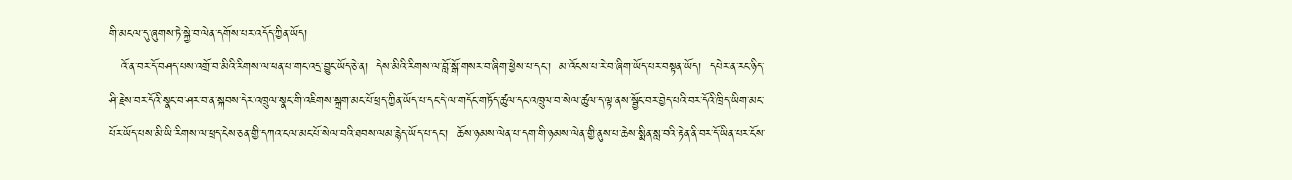གི་མངལ་དུ་ཞུགས་ཏེ་སྐྱེ་བ་ལེན་དགོས་པར་འདོད་ཀྱིན་ཡོད།
   འོ་ན་བར་དོ་བཤད་པས་འགྲོ་བ་མིའི་རིགས་ལ་ཕན་པ་གང་འདྲ་བྱུང་ཡོད་ཅེ་ན།  དེས་མིའི་རིགས་ལ་བློ་སྒོ་གསར་བ་ཞིག་ཕྱེས་པ་དང་།  མ་འོངས་པ་རེ་བ་ཞིག་ཡོད་པར་བསྟན་ཡོད།  དཔེར་ན་རང་ཉིད་ཤི་རྗེས་བར་དོའི་སྣང་བ་ཤར་བ་ན་སྐབས་དེར་འཁྲུལ་སྣང་གི་འཇིགས་སྐྲག་མང་པོ་ཕྲད་ཀྱིན་ཡོད་པ་དང་དེ་ལ་གདོང་གཏོད་ཚུལ་དང་འཁྲུལ་བ་སེལ་ཚུལ་ད་ལྟ་ནས་སྦྱོང་བར་བྱེད་པའི་བར་དོའི་ཁྲིད་ཡིག་མང་པོར་ཡོད་པས་མི་ཡི་རིགས་ལ་ཕྲད་ངེས་ཅན་གྱི་དཀའ་ངལ་མང་པོ་སེལ་བའི་ཐབས་ལམ་རྙེད་ཡོད་པ་དང་།  ཆོས་ཉམས་ལེན་པ་དག་གི་ཉམས་ལེན་གྱི་ནུས་པ་ཆེས་སྨིན་སླ་བའི་རྟེན་ནི་བར་དོ་ཡིན་པར་ངོས་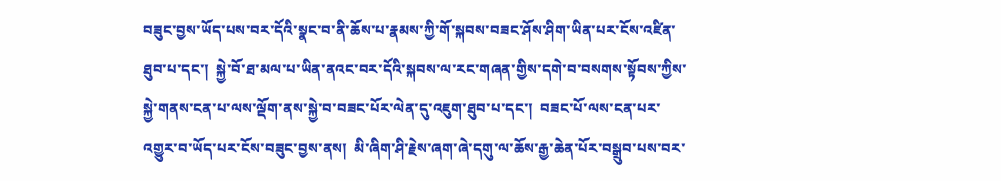བཟུང་བྱས་ཡོད་པས་བར་དོའི་སྣང་བ་ནི་ཆོས་པ་རྣམས་ཀྱི་གོ་སྐབས་བཟང་ཤོས་ཤིག་ཡིན་པར་ངོས་འཛིན་ཐུབ་པ་དང་།  སྐྱེ་བོ་ཐ་མལ་པ་ཡིན་ནའང་བར་དོའི་སྐབས་ལ་རང་གཞན་གྱིས་དགེ་བ་བསགས་སྟོབས་ཀྱིས་སྐྱེ་གནས་ངན་པ་ལས་ལྡོག་ནས་སྐྱེ་བ་བཟང་པོར་ལེན་དུ་འཇུག་ཐུབ་པ་དང་།  བཟང་པོ་ལས་ངན་པར་འགྱུར་བ་ཡོད་པར་ངོས་བཟུང་བྱས་ནས།  མི་ཞིག་ཤི་རྗེས་ཞག་ཞེ་དགུ་ལ་ཆོས་རྒྱ་ཆེན་པོར་བསྒྲུབ་པས་བར་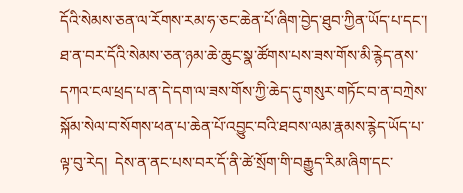དོའི་སེམས་ཅན་ལ་རོགས་རམ་ཧ་ཅང་ཆེན་པོ་ཞིག་བྱེད་ཐུབ་ཀྱིན་ཡོད་པ་དང་།  ཐ་ན་བར་དོའི་སེམས་ཅན་ཉམ་ཆེ་ཆུང་སྣ་ཚོགས་པས་ཟས་གོས་མི་རྙེད་ནས་དཀའ་ངལ་ཕྲད་པ་ན་དེ་དག་ལ་ཟས་གོས་ཀྱི་ཆེད་དུ་གསུར་གཏོང་བ་ན་བཀྲེས་སྐོམ་སེལ་བ་སོགས་ཕན་པ་ཆེན་པོ་འབྱུང་བའི་ཐབས་ལམ་རྣམས་རྙེད་ཡོད་པ་ལྟ་བུ་རེད།  དེས་ན་ནང་པས་བར་དོ་ནི་ཚེ་སྲོག་གི་བརྒྱུད་རིམ་ཞིག་དང་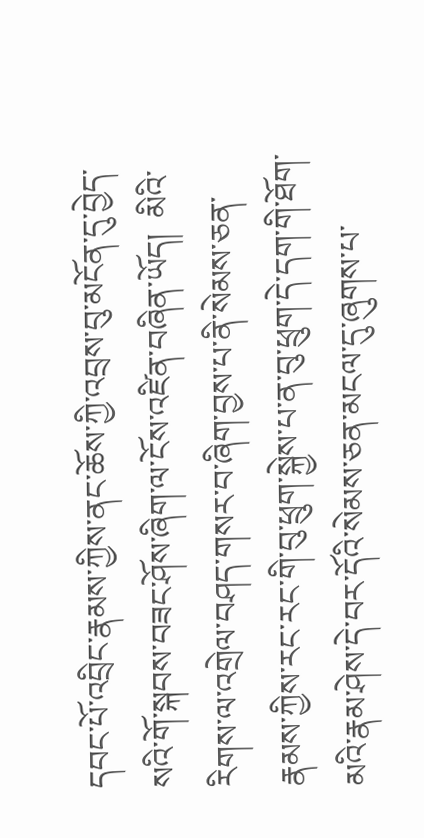དབང་པོ་འབྲིང་རྣམས་ཀྱིས་ནང་ཆོས་ཀྱི་འབྲས་བུ་མངོན་དུ་བྱེད་སའི་གོ་སྐབས་བཟང་ཤོས་ཞིག་ལ་ངོས་འཛིན་བཞིན་ཡོད།  མིའི་རིགས་ལ་འགྲེལ་བཤད་གསར་བ་ཞིག་བྱས་པ་ནི་སེམས་ཅན་རྣམས་ཀྱིས་རང་རང་གི་བུ་ཕྲུག་སྐྱེས་པ་ན་བུ་ཕྲུག་དེ་དག་གི་ཐོག་མའི་རྣམ་ཤེས་དེ་བར་དོའི་སེམས་ཅན་མངལ་དུ་ཞུགས་པ་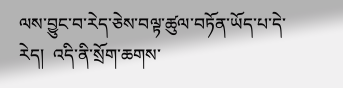ལས་བྱུང་བ་རེད་ཅེས་བལྟ་ཚུལ་བཏོན་ཡོད་པ་དེ་རེད།  འདི་ནི་སྲོག་ཆགས་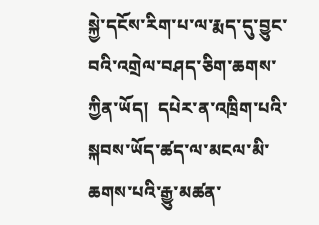སྐྱེ་དངོས་རིག་པ་ལ་རྨད་དུ་བྱུང་བའི་འགྲེལ་བཤད་ཅིག་ཆགས་ཀྱིན་ཡོད།  དཔེར་ན་འཁྲིག་པའི་སྐབས་ཡོད་ཚད་ལ་མངལ་མི་ཆགས་པའི་རྒྱུ་མཚན་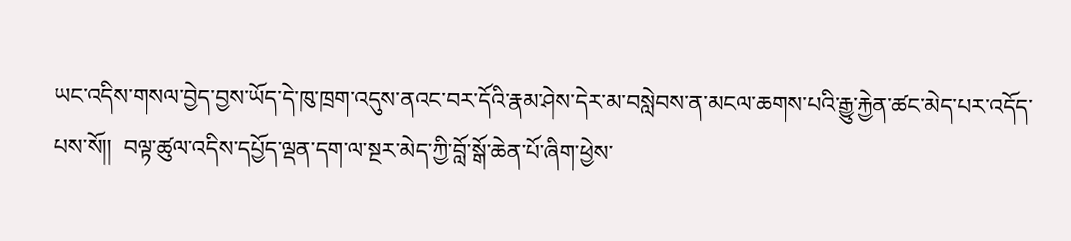ཡང་འདིས་གསལ་བྱེད་བྱས་ཡོད་དེ་ཁུ་ཁྲག་འདུས་ནའང་བར་དོའི་རྣམ་ཤེས་དེར་མ་བསླེབས་ན་མངལ་ཆགས་པའི་རྒྱུ་རྐྱེན་ཚང་མེད་པར་འདོད་པས་སོ།།  བལྟ་ཚུལ་འདིས་དཔྱོད་ལྡན་དག་ལ་སྔར་མེད་ཀྱི་བློ་སྒོ་ཆེན་པོ་ཞིག་ཕྱེས་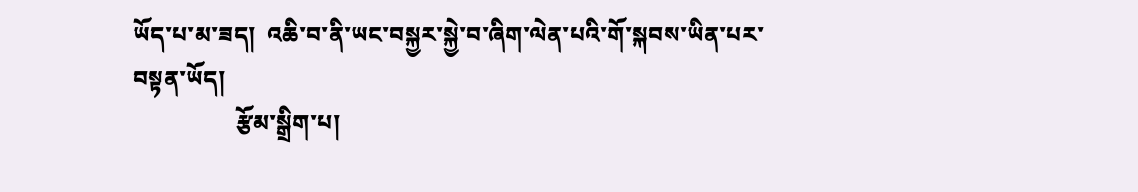ཡོད་པ་མ་ཟད།  འཆི་བ་ནི་ཡང་བསྐྱར་སྐྱེ་བ་ཞིག་ལེན་པའི་གོ་སྐབས་ཡིན་པར་བསྟན་ཡོད།
                  རྩོམ་སྒྲིག་པ།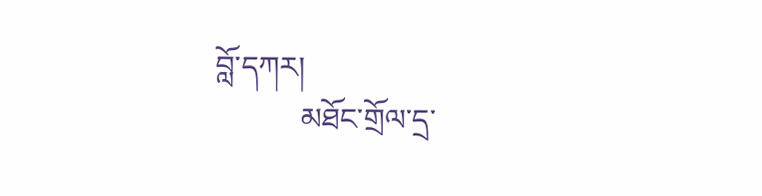བློ་དཀར།
           མཐོང་གྲོལ་དྲ་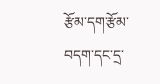རྩོམ་དག་རྩོམ་བདག་དང་དྲ་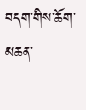བདག་གིས་ཆོག་མཆན་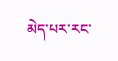མེད་པར་རང་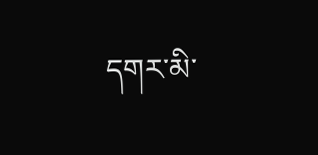དགར་མི་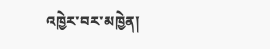འཁྱེར་བར་མཁྱེན།